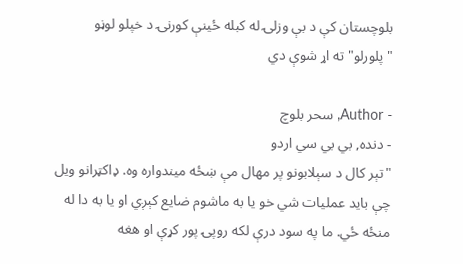بلوچستان کې د بې وزلۍ له کبله ځينې کورنۍ د خپلو لوڼو "پلورلو" ته اړ شوې دي

- Author, سحر بلوچ
- دنده, بي بي سي اردو
"تېر کال د سېلابونو پر مهال مې ښځه میندواره وه. ډاکټرانو ویل چې باید عملیات شي خو یا به ماشوم ضایع کېږي او یا به دا له منځه ځي. ما په سود درې لکه روپۍ پور کړې او هغه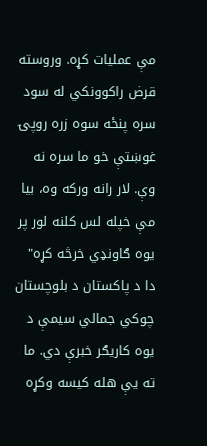مې عملیات کړه. وروسته قرض راکوونکي له سود سره پنځه سوه زره روپۍ غوښتې خو ما سره نه وې. لار رانه ورکه وه، بیا مې خپله لس کلنه لور پر یوه ګاونډي خرڅه کړه"
دا د پاکستان د بلوچستان چوکي جمالي سيمې د یوه کاریګر خبرې دي. ما ته یې هله کیسه وکړه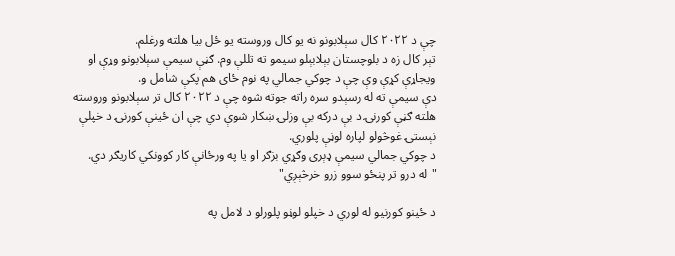چې د ۲۰۲۲ کال سېلابونو نه یو کال وروسته یو ځل بیا هلته ورغلم.
تېر کال زه د بلوچستان بېلابېلو سیمو ته تللې وم. ګڼې سيمې سېلابونو وړې او ویجاړې کړې وې چې د چوکي جمالي په نوم ځای هم پکې شامل و.
دې سيمې ته له رسېدو سره راته جوته شوه چې د ۲۰۲۲ کال تر سېلابونو وروسته هلته ګڼې کورنۍ د بې درکه بې وزلۍ ښکار شوې دي چې ان ځينې کورنۍ د خپلې نېستۍ غوڅولو لپاره لوڼې پلوري.
د چوکي جمالي سيمې ډېری وګړي بزګر او یا په ورځانې کار کوونکي کاریګر دي.
"له درو تر پنځو سوو زرو خرڅېږي"

د ځينو کورنیو له لوري د خپلو لوڼو پلورلو د لامل په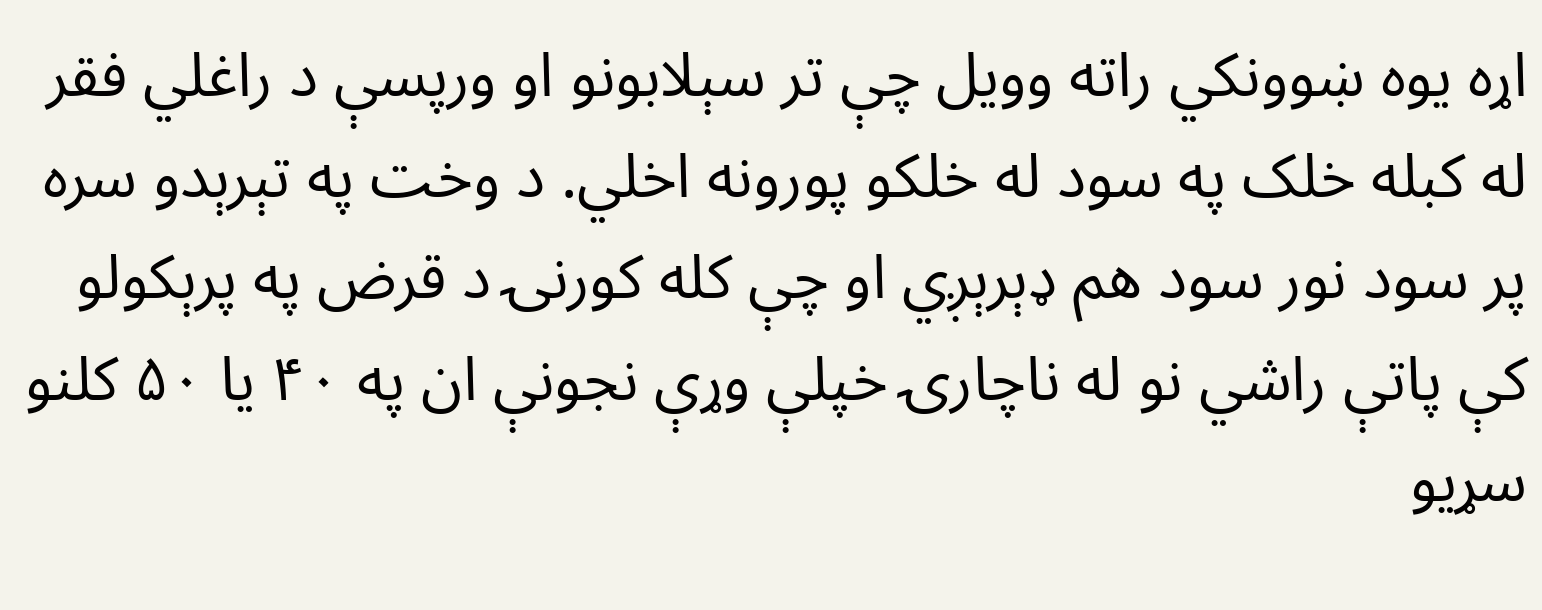اړه یوه ښوونکي راته وویل چې تر سېلابونو او ورپسې د راغلي فقر له کبله خلک په سود له خلکو پورونه اخلي. د وخت په تېرېدو سره پر سود نور سود هم ډېرېږي او چې کله کورنۍ د قرض په پرېکولو کې پاتې راشي نو له ناچارۍ خپلې وړې نجونې ان په ۴۰ یا ۵۰ کلنو سړیو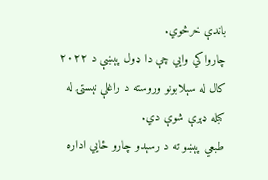باندې خرڅوي.
چارواکي وايي چې دا ډول پېښې د ۲۰۲۲ کال له سېلابونو وروسته د راغلې نېستۍ له کبله ډېرې شوې دي.
طبعي پېښو ته د رسېدو چارو ځايي اداره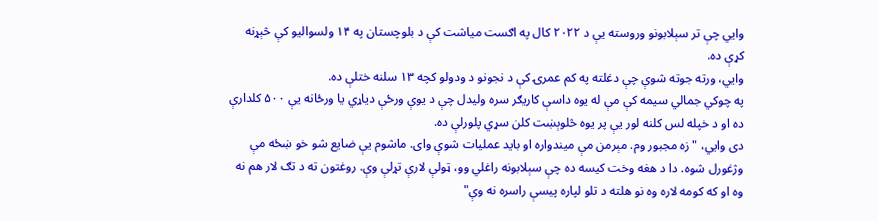وايي چې تر سېلابونو وروسته یې د ۲۰۲۲ کال په اګست میاشت کې د بلوچستان په ۱۴ ولسوالیو کې څېړنه کړې ده.
وايي، ورته جوته شوې چې دغلته په کم عمرۍ کې د نجونو د ودولو کچه ۱۳ سلنه ختلې ده.
په چوکي جمالي سيمه کې مې له یوه داسې کاریګر سره ولیدل چې د یوې ورځې دیاړي یا ورځانه یې ۵۰۰ کلدارې ده او د خپله لس کلنه لور یې پر یوه څلوېښت کلن سړي پلورلې ده.
دی وايي، "زه مجبور وم. مېرمن مې میندواره او باید عملیات شوې وای. ماشوم یې ضایع شو خو ښځه مې وژغورل شوه. دا د هغه وخت کیسه ده چې سېلابونه راغلي وو، ټولې لارې تړلې وې. روغتون ته د تګ لار هم نه وه او که کومه لاره وه نو هلته د تلو لپاره پیسې راسره نه وې"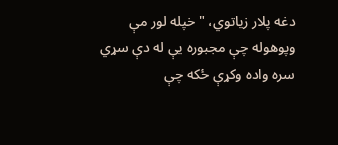دغه پلار زیاتوي، "خپله لور مې وپوهوله چې مجبوره یې له دې سړي سره واده وکړې ځکه چې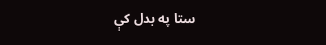ستا په بدل کې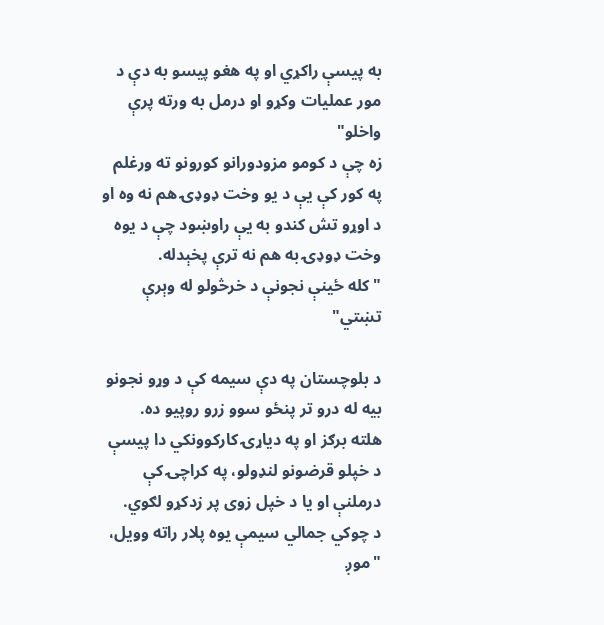به پیسې راکړي او په هغو پیسو به دې د مور عملیات وکړو او درمل به ورته پرې واخلو"
زه چې د کومو مزودورانو کورونو ته ورغلم په کور کې یې د یو وخت ډوډۍ هم نه وه او د اوړو تش کندو به یې راوښود چې د یوه وخت ډوډۍ به هم نه ترې پخېدله.
"کله ځينې نجونې د خرڅولو له وېرې تښتي"

د بلوچستان په دې سيمه کې د وړو نجونو بیه له درو تر پنځو سوو زرو روپيو ده.
هلته برګز او په دیاړۍ کارکوونکي دا پيسې د خپلو قرضونو لنډولو، په کراچۍ کې درملنې او یا د خپل زوی پر زدکړو لګوي.
د چوکي جمالي سيمې يوه پلار راته وویل، "موږ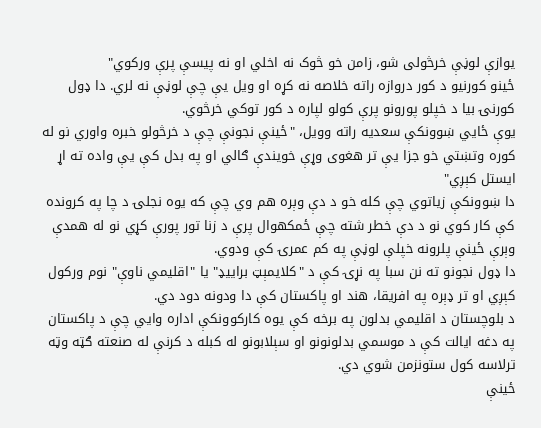یوازې لوڼې خرڅولی شو، زامن خو څوک نه اخلي او نه پیسې پرې ورکوي"
ځينو کورنیو د کور دروازه راته خلاصه نه کړه او ویل یې چې لوڼې نه لري. دا ډول کورنۍ بیا د خپلو پورونو پرې کولو لپاره د کور توکي خرڅوي.
یوې ځايي ښوونکې سعدیه راته وویل، "ځینې نجونې چې د خرڅولو خبره واوري نو له کوره وتښتي خو جزا یې تر هغوی وړې خويندې ګالي او په بدل کې یې واده ته اړ ایستل کېږي"
دا ښوونکې زیاتوي چې کله خو د دې وېره هم وي چې که یوه نجلۍ د چا په کرونده کې کار کوي نو د دې خطر شته چې ځمکهوال پرې د زنا تور پورې کړي نو له همدې وېرې ځينې پلرونه خپلې لوڼې په کم عمرۍ کې ودوي.
دا ډول نجونو ته نن سبا په نړۍ کې د "کلایمېټ براييډ" یا "اقليمي ناوې" نوم ورکول کېږي او تر ډېره په افریقا، هند او پاکستان کې دا ودونه دود دي.
د بلوچستان د اقليمي بدلون په برخه کې یوه کارکوونکې اداره وايي چې د پاکستان په دغه ایالت کې د موسمي بدلونونو او سېلابونو له کبله د کرنې له صنعته ګټه وټه ترلاسه کول ستونزمن شوي دي.
ځينې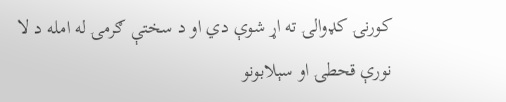کورنۍ کډوالۍ ته اړ شوې دي او د سختې ګرمۍ له امله د لا نورې قحطۍ او سېلابونو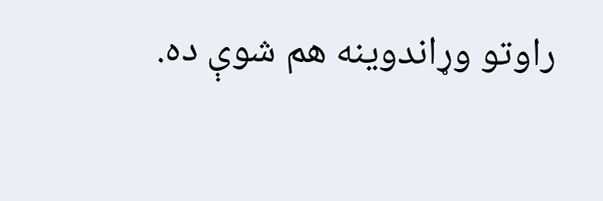راوتو وړاندوینه هم شوې ده.